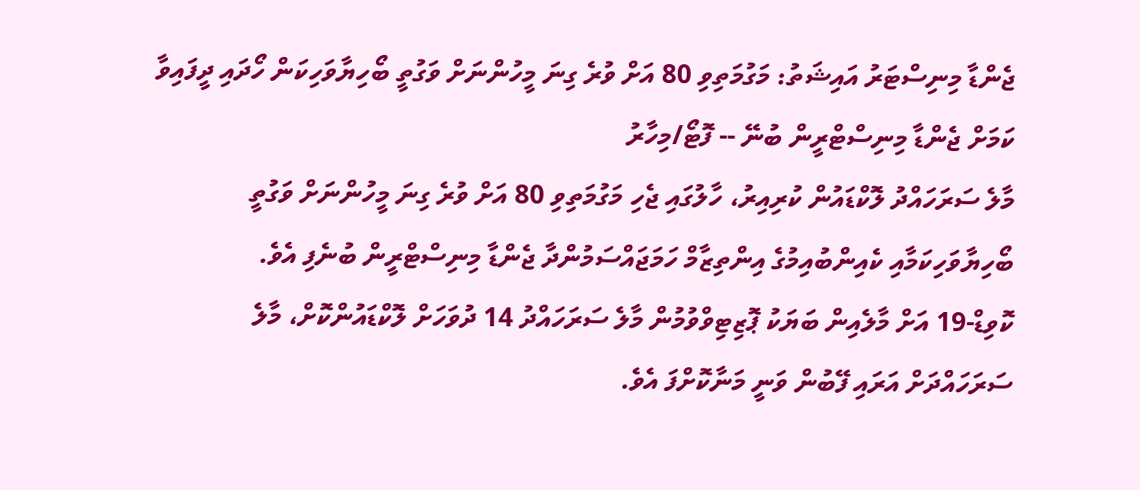ޖެންޑާ މިނިސްޓަރު އައިޝަތު: މަގުމަތިވި 80 އަށް ވުރެ ގިނަ މީހުންނަށް ވަގުތީ ބޯހިޔާވަހިކަން ހޯދައި ދީފައިވާ ކަމަށް ޖެންޑާ މިނިސްޓްރީން ބުނޭ -- ފޮޓޯ/މިހާރު
މާލެ ސަރަހައްދު ލޮކްޑައުން ކުރިއިރު، ހާލުގައި ޖެހި މަގުމަތިވި 80 އަށް ވުރެ ގިނަ މީހުންނަށް ވަގުތީ ބޯހިޔާވަހިކަމާއި ކެއިންބުއިމުގެ އިންތިޒާމް ހަމަޖައްސަމުންދާ ޖެންޑާ މިނިސްޓްރީން ބުނެފި އެވެ.
ކޮވިޑް-19 އަށް މާލެއިން ބަޔަކު ޕޮޒިޓިވްވުމުން މާލެ ސަރަހައްދު 14 ދުވަހަށް ލޮކްޑައުންކޮށް، މާލެ ސަރަހައްދަށް އަރައި ފޭބުން ވަނީ މަނާކޮށްފަ އެވެ.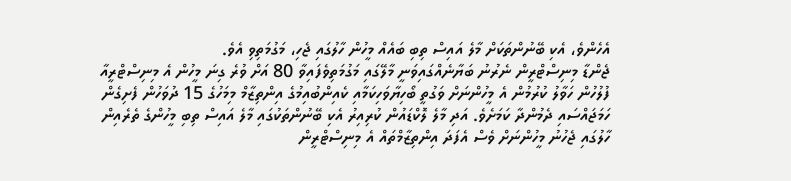އެހެންވެ، އެކި ބޭނުންތަކަށް މާލެ އައިސް ތިބި ބައެއް މީހުން ހާލުގައި ޖެހި، މަގުމަތިވި އެވެ.
ޖެންޑާ މިނިސްޓްރީން ނެރުނު ބަޔާނެއްގައިވަނީ މާލޭގައި މަގުމަތިވެފައިވާ 80 އަށް ވުރެ ގިނަ މީހުން އެ މިނިސްޓްރީއާ ފުލުހުން ހަވާލު ކުރުމުން އެ މީހުންނަށް ވަގުތީ ބޯހިޔާވަހިކަމާއި ކެއިންބުއިމުގެ އިންތިޒާމް މިމަހުގެ 15 ދުވަހުން ފެށިގެން ހަމަޖައްސައި ދެމުންދާ ކަމަށެވެ. އަދި މާލެ ލޮކްޑައުން ކުރިއިރު އެކި ބޭނުންތަކުގައި މާލެ އައިސް ތިބި މީހުންގެ ތެރެއިން ހާލުގައި ޖެހުނު މީހުންނަށް ވެސް އެފަދަ އިންތިޒާމްތައް އެ މިނިސްޓްރީން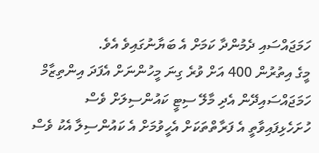ހަމަޖައްސައި ދެމުންދާ ކަމަށް އެ ބަޔާނުގައިވެ އެވެ.
މީގެ އިތުރުން 400 އަށް ވުރެ ގިނަ މީހުންނަށް އެފަދަ އިންތިޒާމް ހަމަޖައްސައިދޭން އެދި މާލޭ ސިޓީ ކައުންސިލަށް ވެސް ހުށަހެޅިފައިވާތީ އެ ފަރާތްތަކަށް އެހީވުމަށް އެ ކައުންސިލާ އެކު ވެސް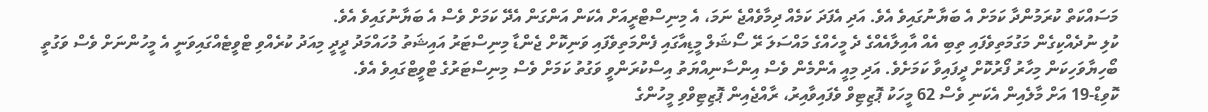މަސައްކަތް ކުރަމުންދާ ކަމަށް އެ ބަޔާނުގައިވެ އެވެ. އަދި އެފަދަ ކަމެއް ދިމާވެއްޖެ ނަމަ، އެ މިނިސްޓްރީއަށް އެކަން އަންގަން އެދޭ ކަމަށް ވެސް އެ ބަޔާނުގައިވެ އެވެ.
ކުލި ނުދެއްކިގެން މަގުމަތިވެފައި ތިބި އެއް އާއިލާއެއްގެ ދެ މީހެއްގެ މައްސަލަ ރޭ ސޯޝަލް މީޑިއާގައި ފެންމަތިވެފައި ވަނިކޮށް ޖެންޑާ މިނިސްޓަރު އައިޝަތު މުހައްމަދު ދީދީ މިއަދު ކުރެއްވި ޓްވީޓެއްގައިވަނީ އެ މީހުންނަށް ވެސް ވަގުތީ ބޯހިޔާވަހިކަން މިހާރު ފޯރުކޮށް ދީފައިވާ ކަމަށެވެ. އަދި މިއީ އެންމެން ވެސް އިންސާނިއްޔަތު އިސްކުރަންވީ ވަގުތު ކަމަށް ވެސް މިނިސްޓަރުގެ ޓްވީޓްގައިވެ އެވެ.
ކޮވިޑް-19 އަށް މާލެއިން އެކަނި ވެސް 62 މީހަކު ޕޮޒިޓިވް ވެފައިވާއިރު، ރާއްޖެއިން ޕޮޒިޓިވްވި މީހުންގެ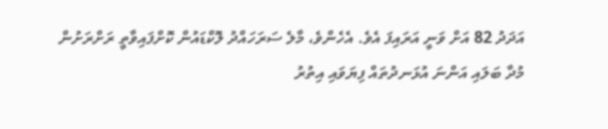އަދަދު 82 އަށް ވަނީ އަރައިފަ އެވެ. އެހެންވެ، މާލެ ސަރަހައްދު ލޮކްޑައުން ކޮށްފައިވާތީ ރަށްރަށުން މުދާ ބަލައި އަންނަ އުޅަނދުތައް ފިޔަވައި އިތުރު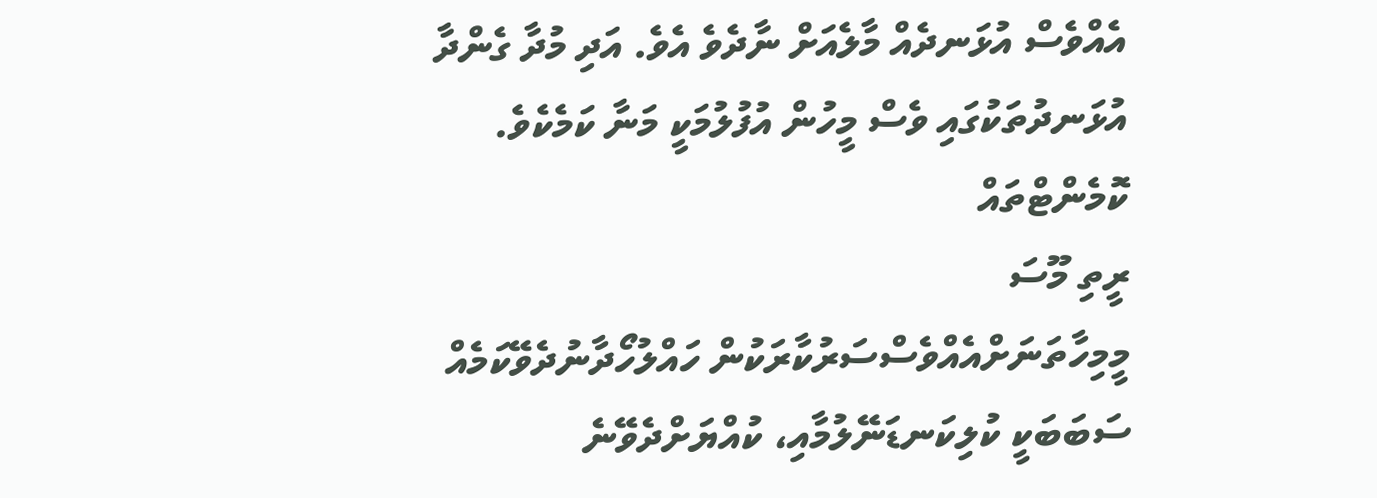އެއްވެސް އުޅަނދެއް މާލެއަށް ނާދެވެ އެވެ. އަދި މުދާ ގެންދާ އުޅަނދުތަކުގައި ވެސް މީހުން އުފުލުމަކީ މަނާ ކަމެކެވެ.
ކޮމެންޓްތައް
ރީތި މޫސަ
މީމިހާތަނަށްއެއްވެސްސަރުކާރަކުން ހައްލުހޯދާނުދެވޭކަމެއް ސަބަބަކީ ކުލިކަނޑަނޭލުމާއި، ކުއްޔަށްދެވޭނެ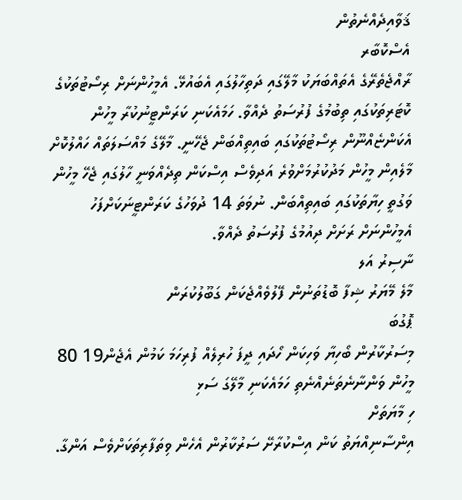ޤަވާއިދެއްނެތުން
އެސްކޮބާރ
ރާއްޖެތެރޭގެ އެތައްބަޔަކު މާލޭގައި ދަތިހާލުގައި އެބައުޅޭ. އެމީހުންނަށް ރިސޯޓުތަކުގެ ކޮޓަރިތަކުގައި ތިބުމުގެ ފުރުސަތު ދެއްވާ. ހަމައެކަނި ކަރަންޓީނުކުރާ މީހުން އެކަންޏެއްނޫން ރިސޯޓުތަކުގައި ބައިތިއްބަން ޖެހޭނީ. މާލޭގެ މައްސަލަތައް ހައްލުކޮށް މާލެއިން މީހުން މަދުކުރުމަށްވުރެ އަދިވެސް އިސްކަން ތިދެއްވަނީ ހާލުގައި ޖެހޭ މީހުން ވަގުތީ ހިޔާތަކުގައި ބައިތިއްބަން. ނުވަތަ 14 ދުވަހުގެ ކަރަންޓީނަކަށްފަހު އެމީހުންނަށް ރަށަށް ދިއުމުގެ ފުރުސަތު ދެއްވާ.
ނާސިރު އަލ
މާލެ މޭޔަރު ޝިފާ ބޮޑުތަނުން ފޭލުވެއްޖެކަން ގަބޫލުކުރަން
ޕޮގުބަ
މިސަރުކާރުން ބޯހިޔާ ވަހިކަން ހޯދައި ދީފަ ހުރިލެއް ފުރިހަމަ ކަމުން އެޖެން19 80 މީހުން ވަންނާނެތަނެއްނެތި ހަމައެކަނި މާލޭގަ ސަޅި
ހި މާޔަތަށް
އިންސާނިއްޔަތު ކަން އިސްކުރާށޭ ސަރުކާރުން އެހެން ވިތަފާރިތަކަށްވެސް އަންގާ.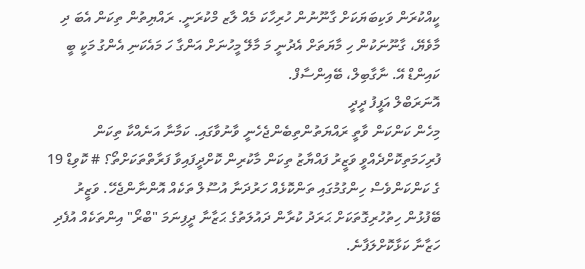ކީއްކުރަން ވަކިބަޔަކަށް ގާނޫނުން ހުރިހާކަ މެއް ލާޒ މްކުރަނީ. ރައްޔިތުން ތިކަން އެބަ ދި މާވެޔޭ، ގާނޫނަކުން ހި މާޔަތަށް އެދުނީ މަ މާލޭ މީހުނަށް އަންގާ ހަ މައެކަނި އެންގު މަކީ ބީ ކައިންޑް އޭ. ނާގާބިލް، ބޭއިންސާފް.
އޮނަރަބްލް އަފީފު ދީދީ
މިހެން ކަންކަން ވާތީ ރައްޔަތުންތިބެންޖެހެނީ ވާނުވާގައި. ކަމާނާ އަނެއްކާ ތިކަން ފުރިހަމަތިކޮށްދެއްވީ ވަޒީރު ފައްޔާޒު ތިކަން މާކުރިން ކޮށްދީފައިވާ ފަރާތްތަކަށްތޯ؟ # ކޮވިޑް 19 ގެ ކަންކަންވެސް ހިންގުމުގައި ތަންކޮޅެއް ހަރުދަނާ އުސޫލް ތަކެއް އޮންނާންޖެހޭ. ވަޒީރު ބޭފުޅުން ހިތުހުރިގޮތަކަށް ޙަރަދު ކުރާން ދައުލަތުގެ ޙަޒާނާ ދީފިނަމަ "ބްރޯ" އިންތަކެއް އުފެދި ހަޒާނާ ކަޅާކޮށްލަފާނެ.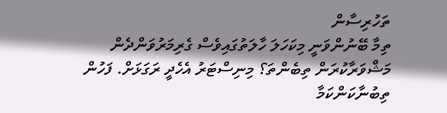ތަހުރިސާން
ތިމާ ބޭނުންވަނީ މިކަހަލަ ހާލަތުގައިވެސް ގެރިމަރުވަންދެން މަޝްވަރާކުރަން ތިބެންތަ؟ މިނިސްޓަރު އެހެދީ ރަގަޅަށް. ފަހުން ތިބުނާކަންކަމާ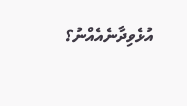އުޅެވިދާނެއެއްނު؟